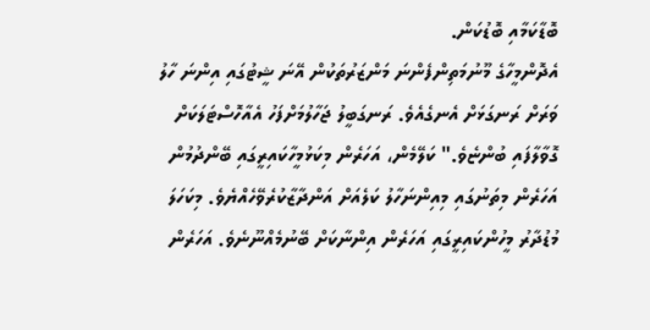ބޮޑާކަމާއި ބޮޑުކަން.
އެދޮންމީހާގެ މޫނުމަތިންފެންނަ މަންޒަރުތަކުން އޭނަ ޝީޓުގައި އިންނަ ހާލު ވަރަށް ރަނގަޅަށް އެނގެއެވެ. ރަނގަބީލު ޖަހާލުމަށްފަހު އެއާހޮސްޓަލަކަށް ގޮވާލާފައި ބުންޏެވެ." ކަލޭމެން، އަހަރެން މިކަޅުމީހާކައިރީގައި ބޭންދުމުން އަހަރެން މިތަނުގައި މިއިންނަހާލު ކަލެއަށް އަންދާޒާކުރެވޭހެއްޔެވެ. މިކަހަލަ މުޑުދާރު މީހުންކައިރީގައި އަހަރެން އިންނާކަށް ބޭނުމެއްނޫނެވެ. އަހަރެން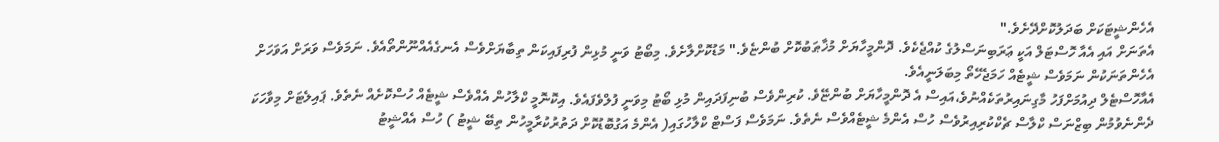އެހެންޝީޓަކަށް ބަދަލުކޮށްދޭށެވެ."
އެތަނަށް އައި އެއާ ހޮސްޓަލް އަކީ ޢަރަބިނަސްލުގެ ކުއްޖެކެވެ. ދޮންމީހާޔަށް މުޚާޠަބުކޮށް ބުންޏެވެ." މަޑުކޮށްލާށެވެ. މިބޯޓު ވަނީ މުޅިން ފުރިފައިކަން ތިބާޔަށްވެސް އެނގެއެއްނޫންތޯއެވެ. ނަމަވެސް ވަރަށް އަވަހަށް އެހެންތަނަކުން ނަމަވެސް ޝީޓެއް ހަމަޖެހޭތޯ މިބަލަނީއެވެ.
އެއާހޮސްޓެލް ދިއުމަށްފަހު މާގިނައިރުތަކެއްނުވެ،އައިސް އެ ދޮންމީހާޔަށް ބުންޏޭވެ. ކުރިންވެސް ބުނިފަދައިން މުޅި ބޯޓު މިވަނީ ފުލްވެފައެވެ. އިކޮނޮމީ ކްލާހުން އެއްވެސް ޝީޓެއް ހުސްކޮށެއް ނެތެވެ. ޕައިލެޓަށް މިވާހަކަ ދެންނެވުމުން ބިޒްނަސް ކްލާސް ޗެކްކުރިއިރުވެސް ހުސް އެންމެ ޝީޓެއްވެސް ނެތެވެ. ނަމަވެސް ފަސްޓް ކްލާހުގައި( އެންމެ އަގުބޮޑުކޮށް ދަތުރުކުރާމީހުން ތިބޭ ޝީޓު ) ހުސް އެއްޝީޓު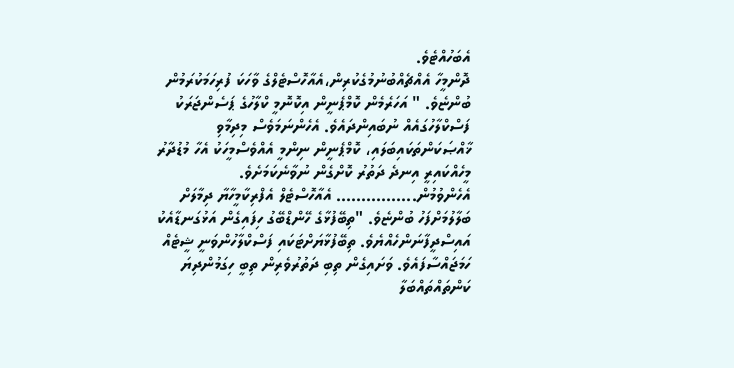އެބަހުއްޓެވެ.
ދޮންމީހާ އެއްޗެއްބުނުމުގެކުރިން،އެއާހޮސްޓެލްގެ ވާހަކަ ފުރިހަމަކުރަމުން ބުންޏެވެ. " އަހަރެމެން ކޮމްޕެނީން އިކޮނޮމީ ކްލާހުގެ ޕަސެންޖަރަކު ފަސްކްލާހުގައެއް ނުބައިންދައެވެ. އެހެންނަމަވެސް މިދިމާވި ޚާއްޞަކަންތަކައިބަލައި، ކޮމްޕެނީން ނިންމީ އެއްވެސްމީހަކު އެހާ މުޑުދާރު މީހެއްކައިރީ އިނދެ ދަތުރު ކޮށްގެން ނުވާނެކަމަށެވެ.
އެހެންވުމުން................ އެއާހޮސްޓެލް އެފްރިކާމީހާޔާ ދިމާލަށް ބަލާލުމަށްފަހު ބުންޏެވެ. "ތިބޭފުޅާގެ ހޭންޑްބޭގު ހިފައިގެން އަޅުގަނޑާއެކު އައިސްދީފާނަންހެއްޔެވެ. ތިބޭފުޅާޔަށްޓަކައި ފަސްކްލާހުންވަނީ ޝީޓެއް ހަމަޖައްސާފައެވެ. ވަށައިގެން ތިބި ދަތުރުވެރިން ތިބީ ހިގަމުންދިޔަ ކަންތައްތައްބަލާ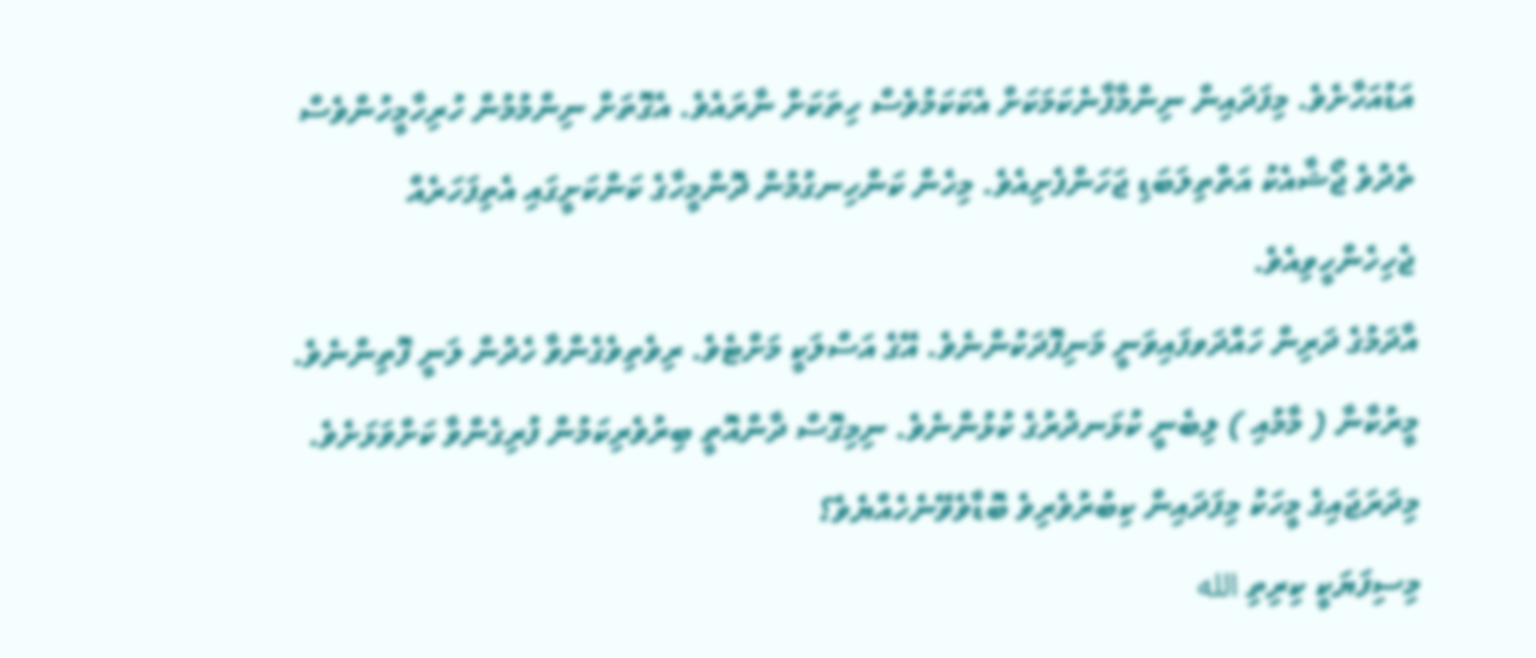އަޑުއަހާށެވެ. މިފަދައިން ނިންމާފާނެކަމަކަށް އެކަކަމުވެސް ހިތަކަށް ނާރައެވެ. އެގޮތަށް ނިންމުމުން ހުރިހާމީހުންވެސް ތެދުވެ ޖޯޝާއެކު އަތްތިލަބަޑި ޖަހަންފެށިއެވެ. މިހެން ކަންހިނގުމުން ދޮންމީހާގެ ކަންކަށީގައި އެތިފަހަރެއް ޖެހިހެންހީވިއެވެ.
އާދަމުގެ ދަރިން ހައްދަވފައިވަނީ މަނިފޮދަކުންނެވެ. އޭގެ އަސްލަކީ މަށްޓެވެ. ރިވެތިވެގެންވާ ހެދުން ލަނީ ފޮތިންނެވެ. މީރުކާނާ ( މާމުއި ) ލިބެނީ ކުޅަނދުރުގެ ކުޅުންނެވެ. ނިމިގޮސް ދާންއޮތީ ބިރުވެރިކަމުން ފުރިގެންވާ ކަށްވަޅަށެވެ. މިދަރަޖައިގެ މީހަކު މިފަދައިން ކިބުރުވެރިވެ ބޮޑާވެވޭނެހެއްޔެވެ؟
މިސިފަޔަކީ ކިރިތި الله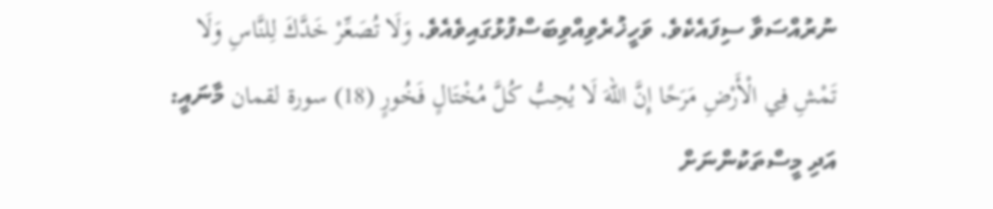ނުރުއްސަވާ ސިފައެކެވެ. ވަހީޚުރެވިއްވިބަސްފުޅުގައިވެއެވެ. وَلَا تُصَعِّرْ خَدَّكَ لِلنَّاسِ وَلَا تَمْشِ فِي الْأَرْضِ مَرَحًا إِنَّ اللّهَ لَا يُحِبُّ كُلَّ مُخْتَالٍ فَخُورٍ (18) سورة لقمان މާނައީ: އަދި މީސްތަކުންނަށް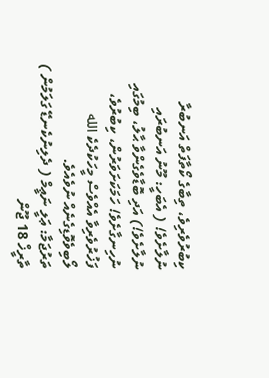ކިބުރުވެރިވެ، ތިބާގެ ކޯތާފަތް އަނބުރާ ނުލާށެވެ! ( އެބަހީ: މޫނު އަނބުރައި ނުލާށެވެ!) އަދި ބޮޑާވެގެންވާ ޙާލު، ބިމުގައި ނުހިނގާށެވެ! ހަމަކަށަވަރުން، ކިބުރުވެ، ފަޚުރުވެރިވާ އެއްވެސް މީހަކުދެކެ الله ލޯބިވެވޮޑިގެނެއް ނުވެއެވެ.
ތަރުޖަމާ: ޢަލީ ނަޢީމް ( ދެލިނުކެނޑޭ ގަލަމުން )
ތާރީޚް 18 ޖޫން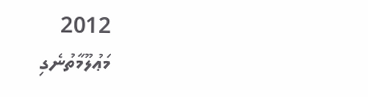2012
މަޢުލޫމާތުނެގި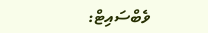ވެބްސައިޓް: